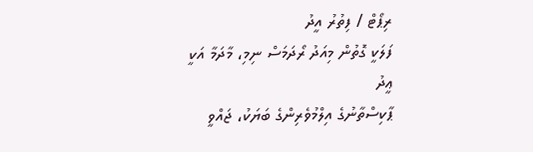ރިޕޯޓް / ފިތުރު އީދު
ފަލަކީ ގޮތުން މިއަދު ރޯދަމަސް ނިމި، މާދަމާ އަކީ ޢީދު
ޕާކިސްތާނުގެ އިލްމުވެރިންގެ ބަޔަކު، ޖައްވީ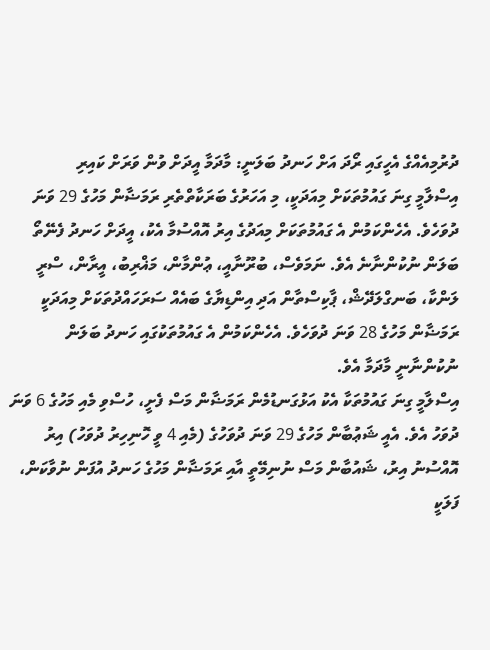ދުރުމިއެއްގެ އެހީގައި ރޯދަ އަށް ހަނދު ބަލަނީ: މާދަމާ އީދަށް ވުން ވަރަށް ކައިރި
އިސްލާމީ ގިނަ ގައުމުތަކަށް މިއަދަކީ، މި އަހަރުގެ ބަރަކާތްތެރި ރަމަޟާން މަހުގެ 29 ވަނަ ދުވަހެވެ. އެހެންކަމުން އެ ގައުމުތަކަށް މިއަދުގެ އިރު އޮއްސުމާ އެކު، އީދަށް ހަނދު ފެނޭތޯ ބަލަން ނުކުންނާނެ އެވެ. ނަމަވެސް، ބުރޫނާއީ، ޢުންމާން، މަޣްރިބު، އީރާން، ސްރީ ލަންކާ، ބަނގްލަދޭޝް، ޕާކިސްތާން އަދި އިންޑިޔާގެ ބައެއް ސަރަހައްދުތަކަށް މިއަދަކީ ރަމަޟާން މަހުގެ 28 ވަނަ ދުވަހެވެ. އެހެންކަމުން އެ ގައުމުތަކުގައި ހަނދު ބަލަން ނުކުންނާނީ މާދަމާ އެވެ.
އިސްލާމީ ގިނަ ގައުމުތަކާ އެކު އަޅުގަނޑުމެން ރަމަޟާން މަސް ފެށީ، ހުސްވި މެއި މަހުގެ 6 ވަނަ ދުވަހު އެވެ. އެއީ ޝަޢުބާން މަހުގެ 29 ވަނަ ދުވަހުގެ (މެއި 4 ވީ ހޮނިހިރު ދުވަހު) އިރު އޮއްސުނު އިރު، ޝައުބާން މަސް ނުނިމޭތީ އާއި ރަމަޟާން މަހުގެ ހަނދު އުފަން ނުވާކަން، ފަލަކީ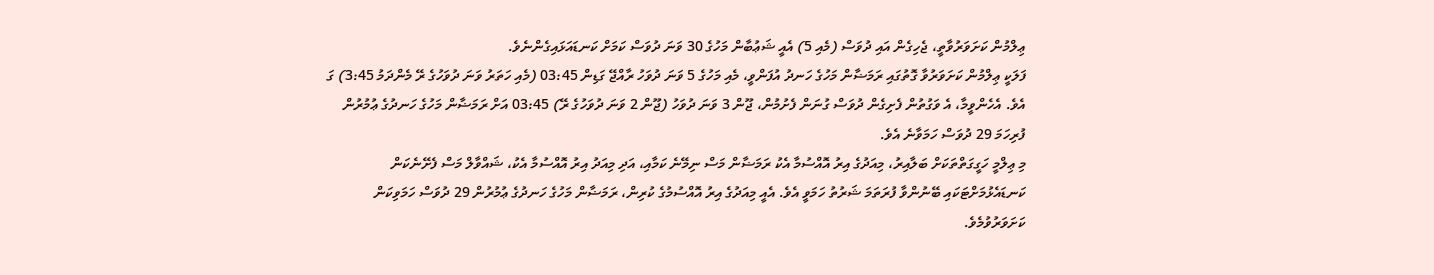ޢިލްމުން ކަށަވަރުވާތީ، ޖެހިގެން އައި ދުވަސް (މެއި 5) އެއީ ޝަޢުބާން މަހުގެ 30 ވަނަ ދުވަސް ކަމަށް ކަނޑައަޅައިގެންނެވެ.
ފަލަކީ ޢިލްމުން ކަށަވަރުވާ ގޮތުގައި ރަމަޟާން މަހުގެ ހަނދު އުފަންވީ، މެއި މަހުގެ 5 ވަނަ ދުވަހު ރާއްޖޭ ގަޑިން 03:45 (މެއި ހަތަރު ވަނަ ދުވަހުގެ ރޭ މެންދަމު 3:45) ގަ އެވެ. އެހެންވީމާ، އެ ވަގުތުން ފެށިގެން ދުވަސް ގުނަން ފެށުމުން، ޖޫން 3 ވަނަ ދުވަހު (ޖޫން 2 ވަނަ ދުވަހުގެ ރޭ) 03:45 އަށް ރަމަޟާން މަހުގެ ހަނދުގެ ޢުމުރުން ފުރިހަމަ 29 ދުވަސް ހަމަވާނެ އެވެ.
މި ޢިލްމީ ހަގީގަތްތަކަށް ބަލާއިރު، މިއަދުގެ އިރު އޮއްސުމާ އެކު ރަމަޟާން މަސް ނިމޭނެ ކަމާއި، އަދި މިއަދު އިރު އޮއްސުމާ އެކު، ޝައްވާލް މަސް ފެށޭނެކަން ކަނޑައެޅުމަށްޓަކައި ބޭނުންވާ ފުރަތަމަ ޝަރުތު ހަމަވީ އެވެ. އެއީ މިއަދުގެ އިރު އޮއްސުމުގެ ކުރިން، ރަމަޟާން މަހުގެ ހަނދުގެ ޢުމުރުން 29 ދުވަސް ހަމަވިކަން ކަށަވަރުވުމެވެ.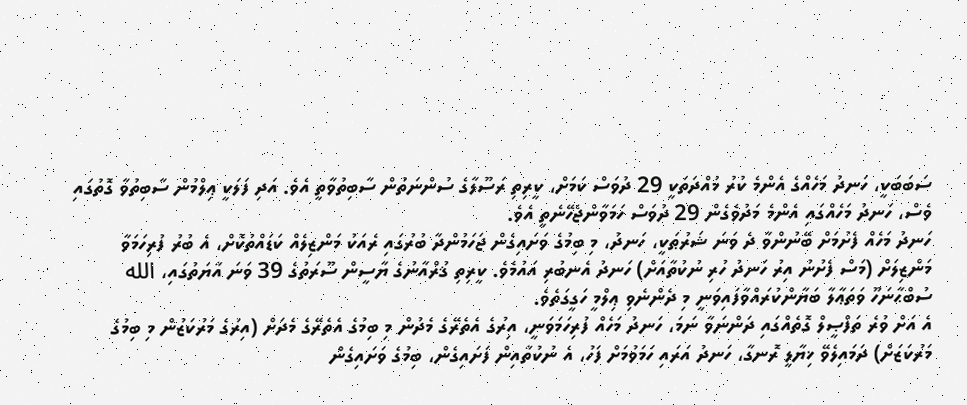ސަބަބަކީ، ހަނދު މަހެއްގެ އެންމެ ކުރު މުއްދަތަކީ 29 ދުވަސް ކަމަށް، ކީރިތި ރަސޫލާގެ ސުންނަތުން ސާބިތުވާތީ އެވެ. އަދި ފަލަކީ ޢިލްމުން ސާބިތުވާ ގޮތުގައި ވެސް، ހަނދު މަހެއްގައި އެންމެ މަދުވެގެން 29 ދުވަސް ހަމަވާންޖެހޭނެތީ އެވެ.
ހަނދު މަހެއް ފެށުމަށް ބޭނުންވާ ދެ ވަނަ ޝަރުޠަކީ، ހަނދު، މި ބިމުގެ ވަށައިގެން ޖަހަމުންދާ ބުރުގައި ރެއަކު މަންޒިލެއް ކަޑައްތުކޮށް، އެ ބުރު ފުރިހަމަވާ މަންޒިލަށް (މަސް ފެށުނު އިރު ހަނދު ހުރި ނުކުތާއަށް) ހަނދު އެނބުރި އައުމެވެ. ކީރިތި ޤުރްއާނުގެ ޔާސީން ސޫރަތުގެ 39 ވަނަ އާޔަތުގައި، الله ސުބްޙާނަހޫ ވަތަޢާލާ ބަޔާންކުރައްވާފައިވަނީ މި ދެންނެވި ޢިލްމީ ހަގީގަތެވެ.
އެ އަށް ވުރެ ތަފްޞީލް ގޮތެއްގައި ދަންނަވާ ނަމަ، ހަނދު މަހެއް ފުރިހަމަވަނީ، އިރުގެ އެތެރޭގެ މެދުން މި ބިމުގެ އެތެރޭގެ މެދަށް (އިރުގެ މަރުކަޒުން މި ބިމުގެ މަރުކަޒަށް) ދަމައިލެވޭ ޚިޔާލީ ރޮނގާ، ހަނދު އަރައި ހަމަވުމަށް ފަހު، އެ ނުކުތާއިން ފަށައިގެން، ބިމުގެ ވަށައިގެން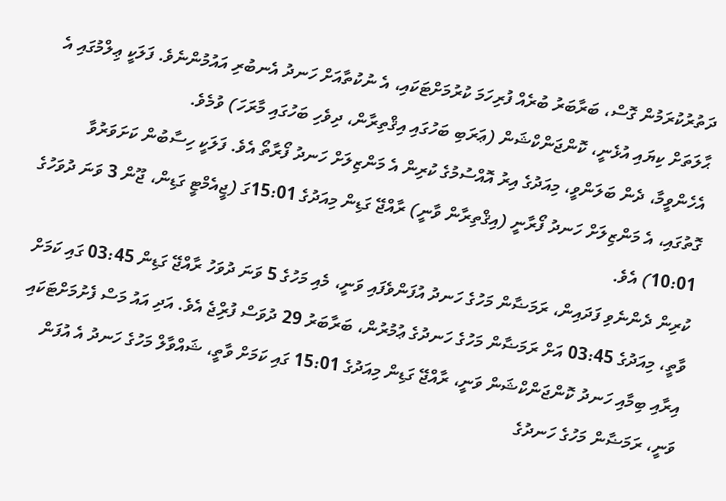ދަތުރުކުރަމުން ގޮސް، ބަރާބަރު ބުރެއް ފުރިހަމަ ކުރުމަށްޓަކައި، އެ ނުކުތާއަށް ހަނދު އެނބުރި އައުމުންނެވެ. ފަލަކީ ޢިލްމުގައި އެ ޙާލަތަށް ކިޔައި އުޅެނީ، ކޮންޖަންކްޝަން (ޢަރަބި ބަހުގައި އިޤްތިރާން، ދިވެހި ބަހުގައި މާރަހަ) ވުމެވެ.
އެހެންވީމާ، ދެން ބަލަންވީ، މިއަދުގެ އިރު އޮއްސުމުގެ ކުރިން އެ މަންޒިލަށް ހަނދު ފޯރާތޯ އެވެ. ފަލަކީ ހިސާބުން ކަށަވަރުވާ ގޮތުގައި، އެ މަންޒިލަށް ހަނދު ފޯރާނީ (އިޤްތިރާން ވާނީ) ރާއްޖޭ ގަޑިން މިއަދުގެ 15:01ގަ (ޖީއެމްޓީ ގަޑިން، ޖޫން 3 ވަނަ ދުވަހުގެ 10:01) އެވެ.
ކުރިން ދެންނެވި ފަދައިން، ރަމަޟާން މަހުގެ ހަނދު އުފަންވެފައި ވަނީ، މެއި މަހުގެ 5 ވަނަ ދުވަހު ރާއްޖޭ ގަޑިން 03:45 ގައި ކަމަށް ވާތީ، މިއަދުގެ 03:45 އަށް ރަމަޟާން މަހުގެ ހަނދުގެ ޢުމުރުން، ބަރާބަރު 29 ދުވަސް ފުރިްޖެ އެވެ. އަދި އައު މަސް ފެށުމަށްޓަކައި އިރާއި ބިމާއި ހަނދު ކޮންޖަންކްޝަން ވަނީ، ރާއްޖޭ ގަޑިން މިއަދުގެ 15:01 ގައި ކަމަށް ވާތީ، ޝައްވާލް މަހުގެ ހަނދު އެ އުފަން ވަނީ، ރަމަޟާން މަހުގެ ހަނދުގެ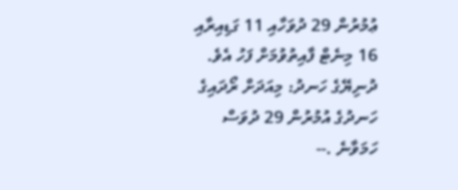ޢުމުރުން 29 ދުވަހާއި 11 ގަޑިއިރާއި 16 މިނެޓް ފާއިތުވުމަށް ފަހު އެވެ.
ދުނިޔޭގެ ހަނދު: މިއަދަށް ރޯދައިގެ ހަނދުގެ އުމުރުން 29 ދުވަސް ހަމަވާނެ .--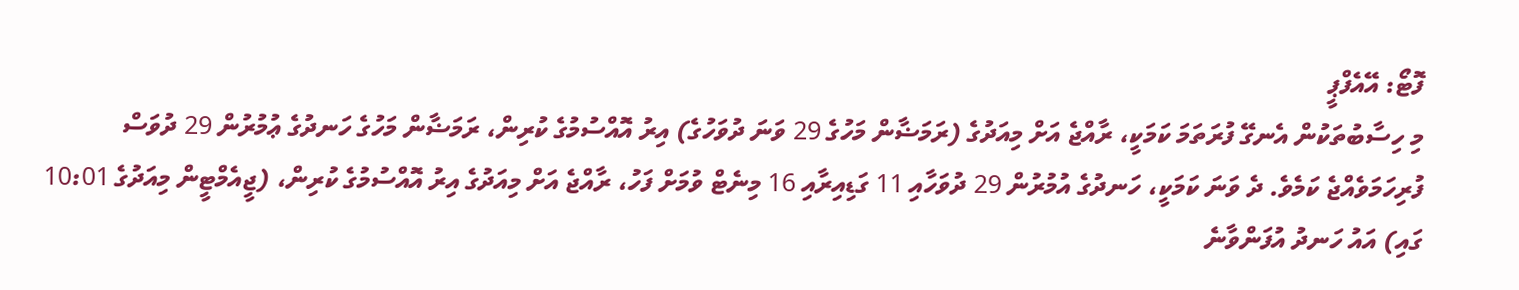ފޮޓޯ: އޭއެފްޕީ
މި ހިސާބުތަކުން އެނގޭ ފުރަތަމަ ކަމަކީ، ރާއްޖެ އަށް މިއަދުގެ (ރަމަޟާން މަހުގެ 29 ވަނަ ދުވަހުގެ) އިރު އޮއްސުމުގެ ކުރިން، ރަމަޟާން މަހުގެ ހަނދުގެ ޢުމުރުން 29 ދުވަސް ފުރިހަމަވެއްޖެ ކަމެވެ. ދެ ވަނަ ކަމަކީ، ހަނދުގެ އުމުރުން 29 ދުވަހާއި 11 ގަޑިއިރާއި 16 މިނެޓް ވުމަށް ފަހު، ރާއްޖެ އަށް މިއަދުގެ އިރު އޮއްސުމުގެ ކުރިން، (ޖީއެމްޓީން މިއަދުގެ 10:01 ގައި) އައު ހަނދު އުފަންވާނެ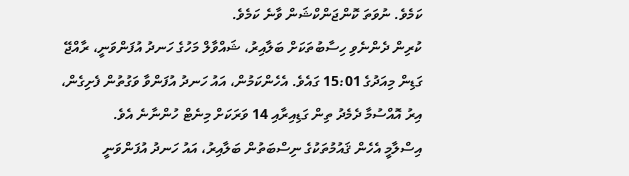ކަމެވެ. ނުވަތަ ކޮންޖަންކްޝަން ވާނެ ކަމެވެ.
ކުރިން ދެންނެވި ހިސާބުތަކަށް ބަލާއިރު، ޝައްވާލް މަހުގެ ހަނދު އުފަންވަނީ، ރާއްޖޭ ގަޑިން މިއަދުގެ 15:01 ގައެވެ. އެހެންކަމުން، އައު ހަނދު އުފަންވާ ވަގުތުން ފެށިގެން، އިރު އޮއްސުމާ ދެމެދު ތިން ގަޑިއިރާއި 14 ވަރަކަށް މިނެޓް ހުންނާނެ އެވެ.
އިސްލާމީ އެހެން ޤައުމުތަކުގެ ނިސްބަތުން ބަލާއިރު، އައު ހަނދު އުފަންވަނީ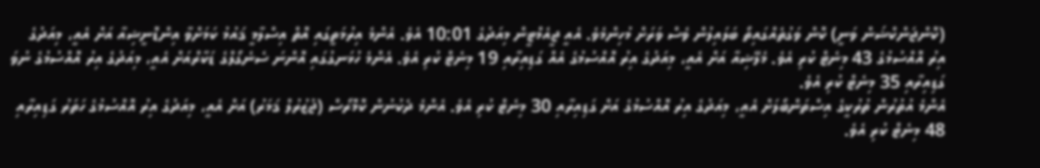(ކޮންޖަންކްޝަން ވަނީ) ކޮން ވަގުތެއްގައިތޯ ބަލައިލުން ވެސް ވަރަށް މުހިންމެވެ. އެއީ ޖީއެމްޓީން މިއަދުގެ 10:01 އެވެ. އެންމެ އިރުމަތީގައި އޮތް އިސްލާމީ ޤައުމު ކަމަށްވާ އިންޑޮނީޝިއާ އަށް އެއީ، މިއަދުގެ އިރު އޮއްސުމުގެ 43 މިނެޓް ކުރި އެވެ. މެލޭޝިއާ އަށް އެއީ، މިއަދުގެ އިރު އޮއްސުމުގެ އެއް ގަޑިއިރާއި 19 މިނެޓް ކުރި އެވެ. އެންމެ ހުޅަނގުގައި އޮންނަ ސެނެގޯލްގެ ޑަކާރްއަށް އެއީ، މިއަދުގެ އިރު އޮއްސުމުގެ ނުވަ ގަޑިއިރާއި 35 މިނެޓް ކުރި އެވެ.
އެންމެ އުތުރުން ތުރުކީގެ އިސްތަންބޯލަށް އެއީ، މިއަދުގެ އިރު އޮއްސުމުގެ އަށް ގަޑިއިރާއި 30 މިނެޓް ކުރި އެވެ. އެންމެ ދެކުނުން ކޮމޮރޯސް (ޖުޒުރުލް ޤަމަރު) އަށް އެއީ، މިއަދުގެ އިރު އޮއްސުމުގެ ހަތަރު ގަޑިއިރާއި 48 މިނެޓް ކުރި އެވެ.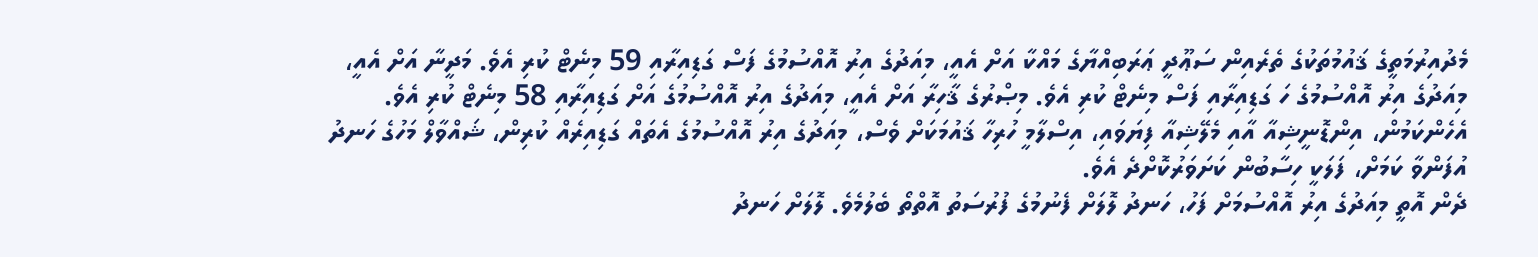މެދުއިރުމަތީގެ ޤައުމުތަކުގެ ތެރެއިން ސަޢޫދީ ޢަރަބިއްޔާގެ މައްކާ އަށް އެއީ، މިއަދުގެ އިރު އޮއްސުމުގެ ފަސް ގަޑިއިރާއި 59 މިނެޓް ކުރި އެވެ. މަދީނާ އަށް އެއީ، މިއަދުގެ އިރު އޮއްސުމުގެ ހަ ގަޑިއިރާއި ފަސް މިނެޓް ކުރި އެވެ. މިޞްރުގެ ޤާހިރާ އަށް އެއީ، މިއަދުގެ އިރު އޮއްސުމުގެ އަށް ގަޑިއިރާއި 58 މިނެޓް ކުރި އެވެ. އެހެންކަމުން، އިންޑޮނީޝިއާ އާއި މެލޭޝިއާ ފިޔަވައި، އިސްލާމީ ހުރިހާ ޤައުމަކަށް ވެސް، މިއަދުގެ އިރު އޮއްސުމުގެ އެތައް ގަޑިއިރެއް ކުރިން، ޝައްވާލް މަހުގެ ހަނދު އުފަންވާ ކަމަށް، ފަލަކީ ހިސާބުން ކަށަވަރުކޮށްދެ އެވެ.
ދެން އޮތީ މިއަދުގެ އިރު އޮއްސުމަށް ފަހު، ހަނދު ލޮލަށް ފެނުމުގެ ފުރުސަތު އޮތްތޯ ބެލުމެވެ. ލޮލަށް ހަނދު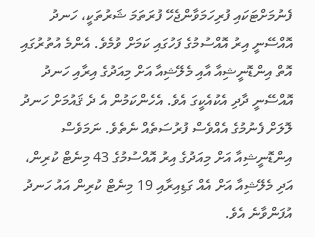ފެނުމަށްޓަކައި ފުރިހަމަވާންޖެހޭ ފުރަތަމަ ޝަރުތަކީ، ހަނދު އޮއްސޭނީ އިރު އޮއްސުމުގެ ފަހުގައި ކަމަށް ވުމެވެ. އެންމެ އުތުރުގައި އޮތް އިންޑޮނީޝިއާ އާއި މެލޭޝިއާ އަށް މިއަދުގެ އިރާއި ހަނދު އޮއްސޭނީ ދާދި އެކުއެކީގަ އެވެ. އެހެންކަމުން އެ ދެ ޤައުމަށް ހަނދު ލޮލަށް ފެނުމުގެ އެއްވެސް ފުރުސަތެއް ނެތެވެ. ނަމަވެސް އިންޑޮނީޝިއާ އަށް މިއަދުގެ އިރު އޮއްސުމުގެ 43 މިނެޓް ކުރިން، އަދި މެލޭޝިއާ އަށް އެއް ގަޑިއިރާއި 19 މިނެޓް ކުރިން އައު ހަނދު އުފަންވާނެ އެވެ.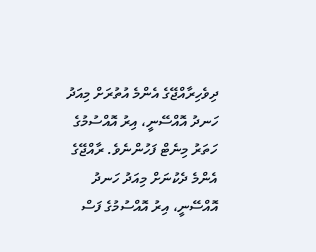ދިވެހިރާއްޖޭގެ އެންމެ އުތުރަށް މިއަދު ހަނދު އޮއްސޭނީ، އިރު އޮއްސުމުގެ ހަތަރު މިނެޓް ފަހުންނެވެ. ރާއްޖޭގެ އެންމެ ދެކުނަށް މިއަދު ހަނދު އޮއްސޭނީ، އިރު އޮއްސުމުގެ ފަސް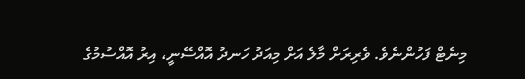މިނެޓް ފަހުންނެވެ. ވެރިރަށް މާލެ އަށް މިއަދު ހަނދު އޮއްސޭނީ، އިރު އޮއްސުމުގެ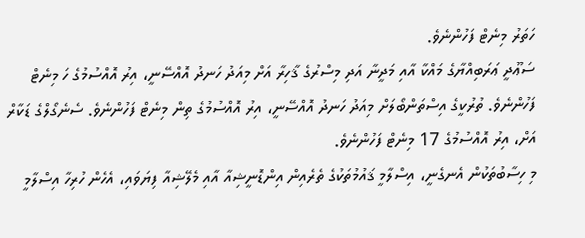ހަތަރު މިނެޓް ފަހުންނެވެ.
ސަޢޫދީ ޢަރަބިއްޔާގެ މައްކާ އާއި މަދީނާ އަދި މިސްރުގެ ޤާހިރާ އަށް މިއަދު ހަނދު އޮއްސޭނީ، އިރު އޮއްސުމުގެ ހަ މިނެޓް ފަހުންނެވެ. ތުރުކީގެ އިސްތަންބޯލަށް މިއަދު ހަނދު އޮއްސޭނީ، އިރު އޮއްސުމުގެ ތިން މިނެޓް ފަހުންނެވެ. ސެނެގޯލްގެ ޑަކާރް އަށް، އިރު އޮއްސުމުގެ 17 މިނެޓް ފަހުންނެވެ.
މި ހިސާބުތަކުން އެނގެނީ، އިސްލާމީ ޤައުމުތަކުގެ ތެރެއިން އިންޑޮނީޝިއާ އާއި މެލޭޝިއާ ފިޔަވައި، އެހެން ހުރިހާ އިސްލާމީ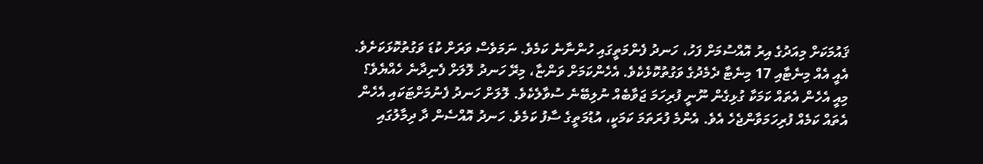ޤައުމަކަށް މިއަދުގެ އިރު އޮއްސުމަށް ފަހު، ހަނދު ފެންމަތީގައި ހުންނާނެ ކަމެވެ. ނަމަވެސް ވަރަށް ކުޑަ ވަގުތުކޮޅަކަށެވެ. އެއީ އެއް މިނެޓާއި 17 މިނެޓާ ދެމެދުގެ ވަގުތުކޮޅެކެވެ. އެހެންކަމަށް ވަންޏާ، މިރޭ ހަނދު ލޮލަށް ފެނިދާނެ ހެއްޔެވެ؟
މިއީ އެހެން އެތައް ކަމަކާ ގުޅިގެން ނޫނީ ފުރިހަމަ ޖަވާބެއް ނުލިބޭނެ ސުވާލެކެވެ. ލޮލަށް ހަނދު ފެނުމަށްޓަކައި އެހެން އެތައް ކަމެއް ފުރިހަމަވާންޖެހެ އެވެ. އެންމެ ފުރަތަމަ ކަމަކީ، އުޑުމަތީގެ ސާފު ކަމެވެ. ހަނދު އޮއްސެން ދާ ދިމާލުގައި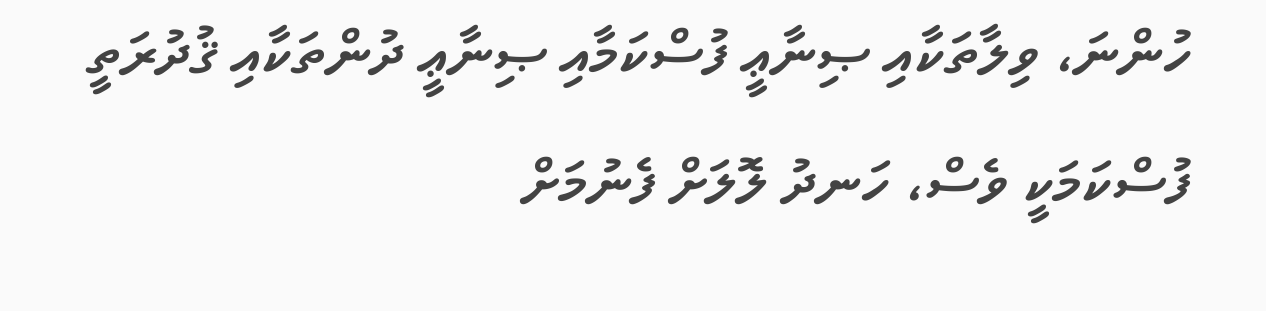ހުންނަ، ވިލާތަކާއި ޞިނާޢީ ފުސްކަމާއި ޞިނާޢީ ދުންތަކާއި ޤުދުރަތީ ފުސްކަމަކީ ވެސް، ހަނދު ލޮލަށް ފެނުމަށް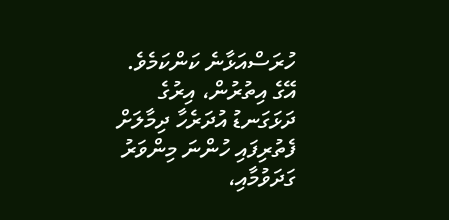ހުރަސްއަޅާނެ ކަންކަމެވެ.
އޭގެ އިތުރުން، އިރުގެ ދަޅަގަނޑު އުދަރެހާ ދިމާލަށް ފެތުރިފައި ހުންނަ މިންވަރު ގަދަވުމާއި،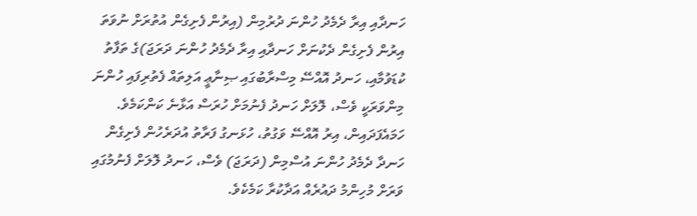ހަނދާއި އިރާ ދެމެދު ހުންނަ ދުރުމިން (އިރުން ފެށިގެން އުތުރަށް ނުވަތަ އިރުން ފެށިގެން ދެކުނަށް ހަނދާއި އިރާ ދެމެދު ހުންނަ ދަރަޖަ)ގެ ތަފާތު ކުޑަވުމާއި، ހަނދު އޮއްސޭ މިސްރާބުގައި ޞިނާޢީ އަލިތައް ފެތުރިފައި ހުންނަ މިންވަރަކީ ވެސް، ލޮލަށް ހަނދު ފެނުމަށް ހުރަސް އަޅާނެ ކަންކަމެވެ. ހަމައެފަދައިން، އިރު އޮއްސޭ ވަގުތު، ހުޅަނގު ފަރާތު އުދަރެހުން ފެށިގެން ހަނދާ ދެމެދު ހުންނަ އުސްމިން (ދަރަޖަ) ވެސް، ހަނދު ލޮލަށް ފެނުމުގައި ވަރަށް މުހިންމު ދައުރެއް އަދާކުރާ ކަމެކެވެ.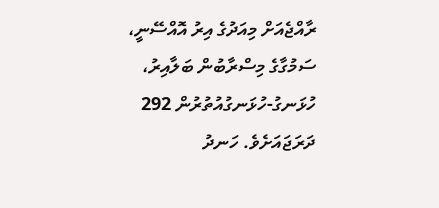ރާއްޖެއަށް މިއަދުގެ އިރު އޮއްސޭނީ، ސަމުގާގެ މިސްރާބުން ބަލާއިރު، ހުޅަނގު-ހުޅަނގުއުތުރުން 292 ދަރަޖައަށެވެ. ހަނދު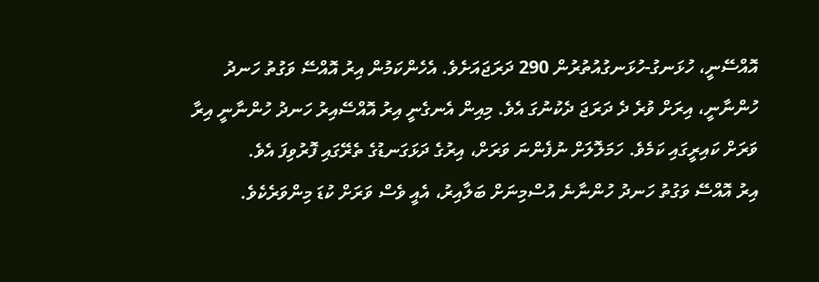އޮއްސޭނީ، ހުޅަނގު-ހުޅަނގުއުތުރުން 290 ދަރަޖައަށެވެ. އެހެންކަމުން އިރު އޮއްސޭ ވަގުތު ހަނދު ހުންނާނީ، އިރަށް ވުރެ ދެ ދަރަޖަ ދެކުނުގަ އެވެ. މިއިން އެނގެނީ އިރު އޮއްސޭއިރު ހަނދު ހުންނާނީ އިރާ ވަރަށް ކައިރީގައި ކަމެވެ. ހަމަލޮލަށް ނުފެންނަ ވަރަށް، އިރުގެ ދަޅަގަނޑުގެ ތެރޭގައި ފޮރުވިފަ އެވެ.
އިރު އޮއްސޭ ވަގުތު ހަނދު ހުންނާނެ އުސްމިނަށް ބަލާއިރު، އެއީ ވެސް ވަރަށް ކުޑަ މިންވަރެކެވެ.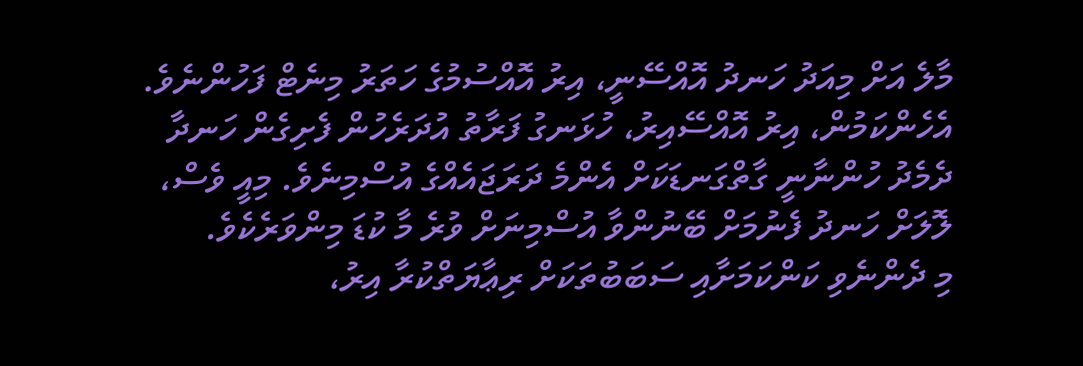މާލެ އަށް މިއަދު ހަނދު އޮއްސޭނީ، އިރު އޮއްސުމުގެ ހަތަރު މިނެޓް ފަހުންނެވެ. އެހެންކަމުން، އިރު އޮއްސޭއިރު، ހުޅަނގު ފަރާތު އުދަރެހުން ފެށިގެން ހަނދާ ދެމެދު ހުންނާނީ ގާތްގަނޑަކަށް އެންމެ ދަރަޖައެއްގެ އުސްމިނެވެ. މިއީ ވެސް، ލޮލަށް ހަނދު ފެނުމަށް ބޭނުންވާ އުސްމިނަށް ވުރެ މާ ކުޑަ މިންވަރެކެވެ.
މި ދެންނެވި ކަންކަމަށާއި ސަބަބުތަކަށް ރިޢާޔަތްކުރާ އިރު،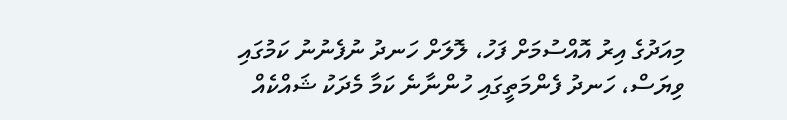މިއަދުގެ އިރު އޮއްސުމަށް ފަހު، ލޮލަށް ހަނދު ނުފެނުނު ކަމުގައި ވިޔަސް، ހަނދު ފެންމަތީގައި ހުންނާނެ ކަމާ މެދަކު ޝައްކެއް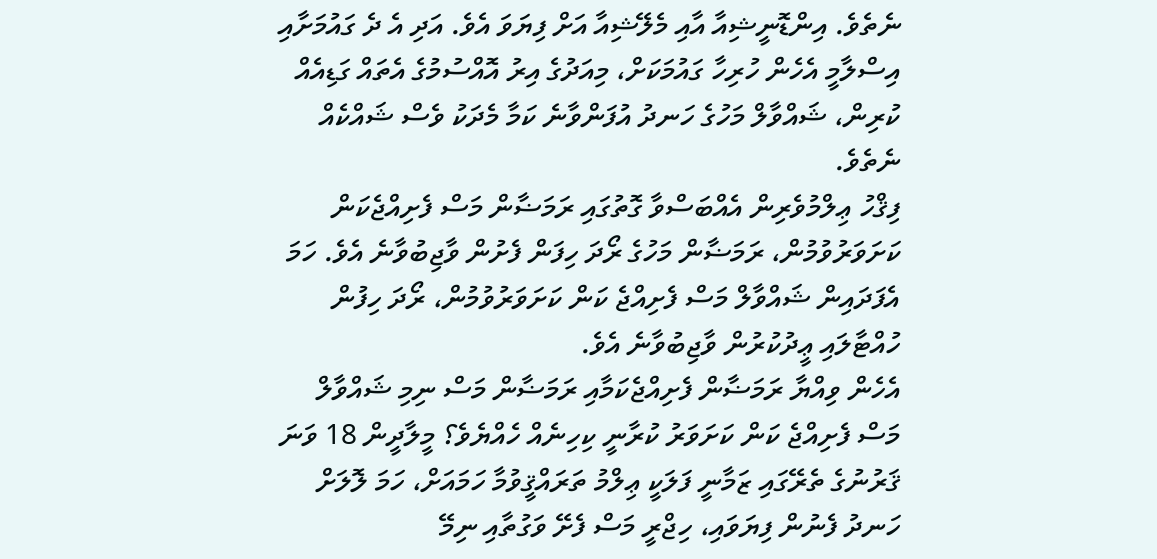ނެތެވެ. އިންޑޮނީޝިއާ އާއި މެލޭޝިއާ އަށް ފިޔަވަ އެވެ. އަދި އެ ދެ ގައުމަށާއި އިސްލާމީ އެހެން ހުރިހާ ގައުމަކަށް، މިއަދުގެ އިރު އޮއްސުމުގެ އެތައް ގަޑިއެއް ކުރިން، ޝައްވާލް މަހުގެ ހަނދު އުފަންވާނެ ކަމާ މެދަކު ވެސް ޝައްކެއް ނެތެވެ.
ފިޤްހު ޢިލްމުވެރިން އެއްބަސްވާ ގޮތުގައި ރަމަޟާން މަސް ފެށިއްޖެކަން ކަށަވަރުވުމުން، ރަމަޟާން މަހުގެ ރޯދަ ހިފަން ފެށުން ވާޖިބުވާނެ އެވެ. ހަމަ އެފަދައިން ޝައްވާލް މަސް ފެށިއްޖެ ކަން ކަށަވަރުވުމުން، ރޯދަ ހިފުން ހުއްޓާލައި ޢީދުކުރުން ވާޖިބުވާނެ އެވެ.
އެހެން ވިއްޔާ ރަމަޟާން ފެށިއްޖެކަމާއި ރަމަޟާން މަސް ނިމި ޝައްވާލް މަސް ފެށިއްޖެ ކަން ކަށަވަރު ކުރާނީ ކިހިނެއް ހެއްޔެވެ؟ މީލާދީން 18 ވަނަ ޤަރުނުގެ ތެރޭގައި ޒަމާނީ ފަލަކީ ޢިލްމު ތަރައްޤީވުމާ ހަމައަށް، ހަމަ ލޮލަށް ހަނދު ފެނުން ފިޔަވައި، ހިޖްރީ މަސް ފެށޭ ވަގުތާއި ނިމޭ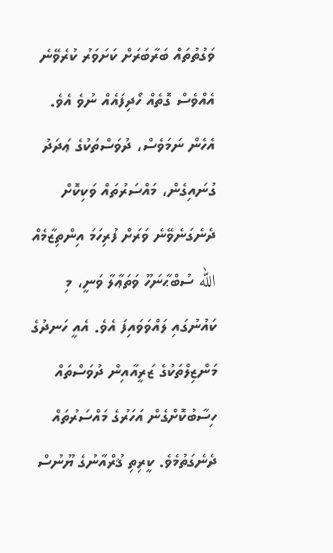ވަގުތުތައް ބަރާބަރަށް ކަށަވަރު ކުރެވޭނެ އެއްވެސް ގޮތެއް ހޯދިފައެއް ނުވެ އެވެ.
އެހެން ނަމަވެސް، ދުވަސްތަކުގެ ޢަދަދު ގުނައިގެން، މައްސަރުތައް ވަކިކޮށް ދެނެގަނެވޭނެ ވަރަށް ފުރިހަމަ އިންތިޒާމެއް الله ސުބްޙާނަހޫ ވަތަޢާލާ ވަނީ، މި ކައުނުގައި ލައްވަވައިފަ އެވެ. އެއީ ހަނދުގެ މަންޒިލްތަކުގެ ޒަރީއާއިން ދުވަސްތައް ހިސާބުކޮށްގެން އަހަރުގެ މައްސަރުތައް ދެނެގަތުމެވެ. ކީރިތި ޤުރްއާނުގެ ޔޫނުސް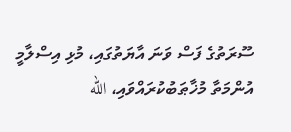ސޫރަތުގެ ފަސް ވަނަ އާޔަތުގައި، މުޅި އިސްލާމީ އުންމަތާ މުޚާޠަބުކުރައްވައި، الله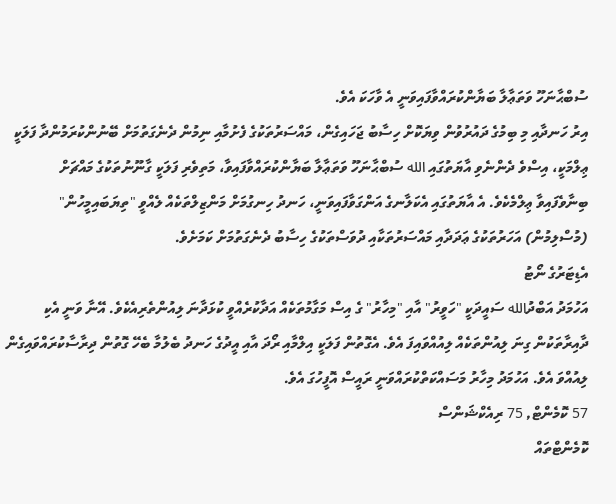ސުބްޙާނަހޫ ވަތަޢާލާ ބަޔާންކުރައްވާފައިވަނީ އެ ވާހަކަ އެވެ.
އިރު ހަނދާއި މި ބިމުގެ ދައުރުވުން ވިޔަކޮށް ހިސާބު ޖަހައިގެން، މައްސަރުތަކުގެ ފެށުމާއި ނިމުން ދެނެގަތުމަށް ބޭނުންކުރަމުންދާ ފަލަކީ ޢިލްމަކީ، އިސްވެ ދެންނެވި އާޔަތުގައި الله ސުބްޙާނަހޫ ވަތަޢާލާ ބަޔާންކުރައްވާފައިވާ، މަތިވެރި ފަލަކީ ގާނޫނުތަކުގެ މައްޗަށް ބިނާވެފައިވާ ޢިލްމެކެވެ. އެ އާޔަތުގައި އެކަލާނގެ އަންގަވާފައިވަނީ، ހަނދު ހިނގުމަށް މަންޒިލްތަކެއް ލެއްވީ "ތިޔަބައިމީހުން" (މުސްލިމުން) އަހަރުތަކުގެ ޢަދަދާއި މައްސަރުތަކާއި ދުވަސްތަކުގެ ހިސާބު ދެނެގަތުމަށް ކަމަށެވެ.
އެޑިޓަރުގެ ނޯޓު
އަހުމަދު އަބްދުالله ސައީދަކީ "ހަވީރު" އާއި "މިހާރު" ގެ އިސް މަގާމުތަކެއް އަދާކުރެއްވީ ކުޅަދާނަ ލިއުންތެރިއެކެވެ. އޭނާ ވަނީ އެކި ދާއިރާތަކުން ގިނަ ލިއުންތަކެއް ލިއުއްވައިފަ އެވެ. އެގޮތުން ފަލަކީ އިލްމާއި ރޯދަ އާއި އީދުގެ ހަނދު ބެލުމާ ބެހޭ ގޮތުން ދިރާސާކުރައްވައިގެން ލިއުއްވަ އެވެ. އަހުމަދު މިހާރު މަސައްކަތްކުރައްވަނީ ރައީސް އޮފީހުގަ އެވެ.
57 ކޮމެންޓް, 75 ރިއެކްޝަންސް
ކޮމެންޓްތައް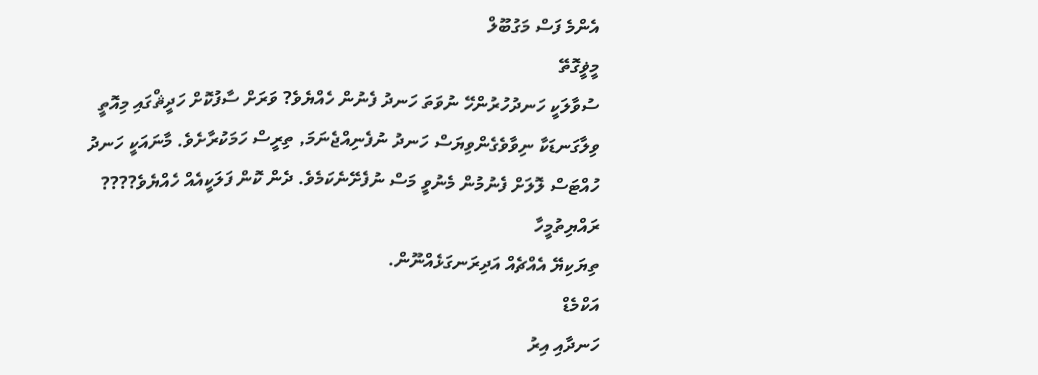އެންމެ ފަސް މަގުބޫލް
މީޥީގޮތޭ
ސުވާލަކީ ހަނދުހުރުންހޭ ނުވަތަ ހަނދު ފެނުން ހެއްޔެވެ? ވަރަށް ސާފުކޮށް ހަދީޘްގައި މިއޮތީ ވިލާގަނޑަކާ ނިވާވެގެންވިޔަސް ހަނދު ނުފެނިއްޖެނަމަ, ތިރީސް ހަމަކުރާށެވެ. މާނައަކީ ހަނދު ހުއްޓަސް ލޮލަށް ފެނުމުން މެނުވީ މަސް ނުފެށޭނެކަމެވެ. ދެން ކޮން ފަލަކީއެއް ހެއްޔެވެ????
ރައްޔިތުމީހާ
ތިޔަކިޔޭ އެއްޗެއް އަދިރަނގަޅެއްނޫން.
އަކްމެޑް
ހަނދާއި އިރު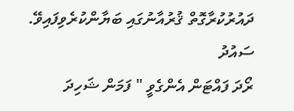ދައުރުކުރާގޮތް ޤުރުއާނުގައި ބަޔާންކުރެވިފައިވޭ.
ސައުދު
ރޯދަ ފައްޓަން އެންގެވީ " ފަމަން ޝަހިދަ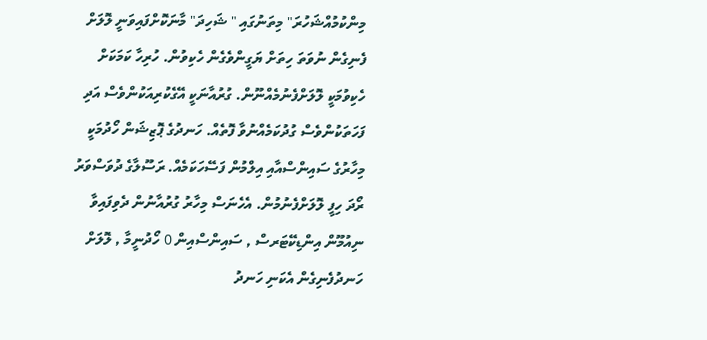މިންކުމުއްޝަހުރަ" މިތަނުގައި " ޝަހިދަ" މާނަކޮށްފައިވަނީ ލޮލަށް ފެނިގެން ނުވަތަ ހިތަށް ޔަގީންވެގެން ހެކިވުން. ހުރިހާ ކަމަކަށް ހެކިވުމަކީ ލޮލަށްފެނުމެއްނޫން. ގުރުއާނަކީ އޭގެކުރިއަކުންވެސް އަދި ފަހަތަކުންވެސް ގުދުކަމެއްނުވާ ފޮތެއް. ހަނދުގެ ޕޮޒިޝަން ހޯދުމަކީ މިހާރުގެ ސައިންސްއާއި އިލްމުން ފަސޭހަކަމެއް. ރަސޫލާގެ ދުވަސްވަރު ރޯދަ ހިފީ ލޮލަށްފެނުމުން. އެހެނަސް މިހާރު ގުރުއާނުން ދެވިފައިވާ ނިއުމޫން އިންޑިކޭޓަރސް , ސައިންސްއިން 0 ހޯދުނީމާ , ލޮލަށް ހަނދުފެނިގެން އެކަނި ހަނދު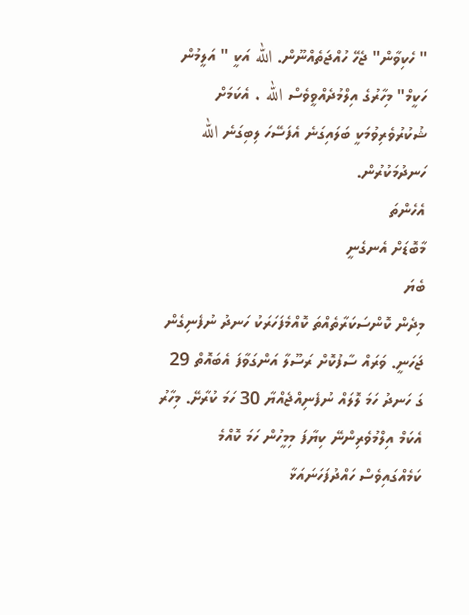" ހެކިވާން" ޖެހޭ ހުއްޖަތެއްނޫން. الله އަކީ " އަލީމުން ހަކީމް" މިހާރުގެ އިލްމުދެއްވީވެސް الله . އެކަމަށް ޝުކުރުވެރިވުމަކީ ބަލައިގަނެ އެފަސޭހަ ލިބިގަނެ الله ހަނދުމަކުރުން.
އެހެންތަ
މާބޮޑަށް އެނގެނީ
ބެޔަ
މިދެން ކޮންސަކަރާތެއްތަ ކޮއްމެފަހަރަކު ހަނދު ނުފެނިގެން ޖަހަނީ. ވަރައް ސާފުކޮށް ރަސޫލާ އަންގަވާފަ އެބައޮތް 29 ގަ ހަނދު ހަމަ ލޮލައް ނުފެނިއްޖެއްޔާ 30 ހަމަ ކުރާށޭ. މިހާރު އެކަމް އިލްމުވެރިންނޭ ކިޔާފަ މިމީހުން ހަމަ ކޮއްމެ ކަމެއްގައިވެސް ހައްދުފަހަނައަޅާ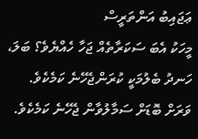ޢަޖައިބު އަންތަރީސް
މީހަކު އެބަ ސަކަރާތެއް ޖަހާ ހެއްޔެވެ؟ ބަލަ، ހަނދު ބެލުމަކީ ކުރަންޖެހޭނެ ކަމެކެވެ. ވަރަށް ބޮޑަށް ސަމާލުވާން ޖެހޭނެ ކަމެކެވެ.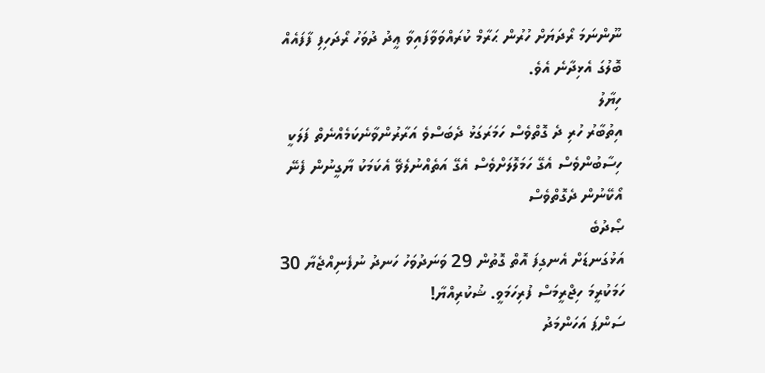ނޫންނަމަ ރޯދަޔަށް ހުރުން ޙަރާމް ކުރައްވަވާފައިވާ ޢީދު ދުވަހު ރޯދަހިފި ފާފައެއް ބޮލުގަ އެޅިދާނެ އެވެ.
ހިޔާލު
އިތުބާރު ހުރި ދެ ގޮތްވެސް ހަމަރަގަޅު ދެބަސްވެ އަރާރުންވާނެކަމެއްނެތް ފަލަކީ ހިސާބުންވެސް އެގޭ ހަމަލޮލަށްވެސް އެގޭ އަތެއްނުލެޥޭ އެކަމަކު ޔާގީނުން ފެނޭ އޯކޭނުން ދެގޮތްވެސް
ޞޯދުބެ
އަޅުގަނޑަށް އެނގިފަ އޮތް ގޮތުން 29 ވަނަދުވަހު ހަނދު ނުފެނިއްޖެޔާ 30 ހަމަކުރީމަ ހިޖްރީމަސް ފުރިހަމަވީ. ޝުކުރިއްޔާ!
ސަންޕަ އަހަންމަދު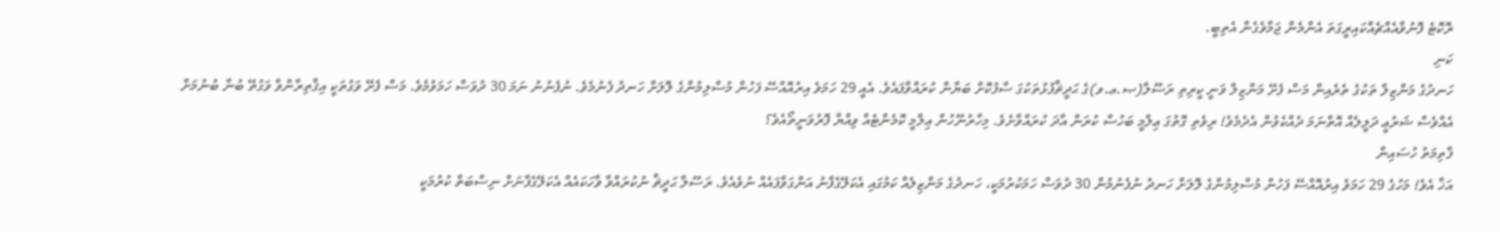ރޮކޮޓެ ފޮނުވާއެއްޗެއްކައިރީގަތަ އެންމެން ޖަމާވެގެން އެތިބީ.
ކަނި
ހަނދުގެ މަންޒިލް ތަކުގެ ތެރެއިން މަސް ފެށޭ މަންޒިލް ވަނީ ކީރިތި ރަސޫލާ(ޞ.ޢ.ވ)ގެ ޙަދީޘްފުޅުތަކުގަ ސާފުކޮށް ބަޔާން ކުރައްވާފައެވެ. އެއީ 29 ހަމަވެ އިރުއޮއްސޭ ފަހުން މުސްލިމުންގެ ލޮލަށް ހަނދު ފެނުމެވެ. ނުފެނުނު ނަމަ 30 ދުވަސް ހަމަވުމެވެ. މަސް ފެށޭ ވަގުތަކީ އިޤްތިރާންވާ ވަގުތޭ ބުނާ ބުނުމަށް އެއްވެސް ޝަރުޢީ ދަލީލެއް އޮތްނަމަ ދެއްކެވުން އެދެމެވެ! ރިވެތި ގޮތުގަ ޢިލްމީ ބަހުސް ކުރަން އާދަ ކުރައްވާށެވެ. މިހާރުނޫހުން ޢިލްމީ ކޮމެންޓެއް ވިއްޔާ ފޮރުވަނީތޯއެވެ؟
ފާތިމަތު ހުސައިން
އަޚާ އެވެ! މަހުގެ 29 ހަމަވެ އިރުއޮއްސޭ ފަހުން މުސްލިމުންގެ ލޮލަށް ހަނދު ނުފެނުމުން 30 ދުވަސް ހަމަކުރުމަކީ، ހަނދުގެ މަންޒިލެއް ކަމުގައި އެކަލޭގެފާނު އަންގަވާފައެއް ނުވެއެވެ. ރަސޫލާ ޙަދީޘް ނުކުރައްވާ ވާހަކައެއް އެކަލޭގެފާނަށް ނިސްބަތް ކުރުމަކީ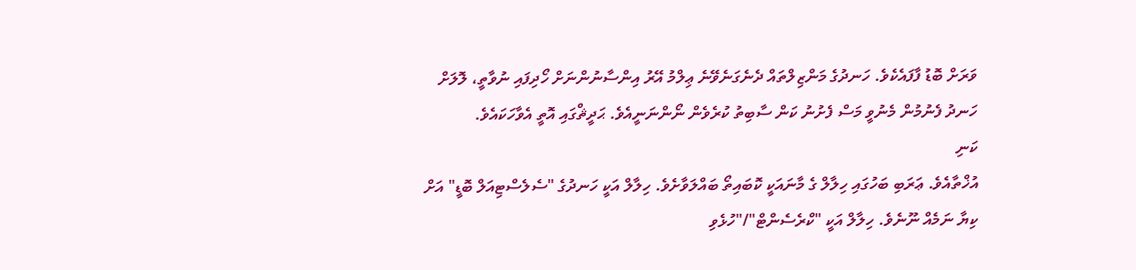ވަރަށް ބޮޑު ފާފައެކެވެ. ހަނދުގެ މަންޒިލްތައް ދެނެގަނެވޭނެ ޢިލްމު އޭރު އިންސާނުންނަށް ހޯދިފައި ނުވާތީ، ލޮލަށް ހަނދު ފެނުމުން މެނުވީ މަސް ފެށުނު ކަން ސާބިތު ކުރެވެން ނޯންނަނީއެވެ. ޙަދީޘްގައި އޮތީ އެވާހަކައެވެ.
ކަނި
އުޚްތާއެވެ. ޢަރަބި ބަހުގައި ހިލާލް ގެ މާނައަކީ ކޮބައިތޯ ބައްލަވާށެވެ. ހިލާލް އަކީ ހަނދުގެ "ސެލެސްޓިއަލް ބޮޑީ" އަށް ކިޔާ ނަމެއް ނޫނެވެ. ހިލާލް އަކީ "ކްރެސެންޓް"/"ހުޅެވި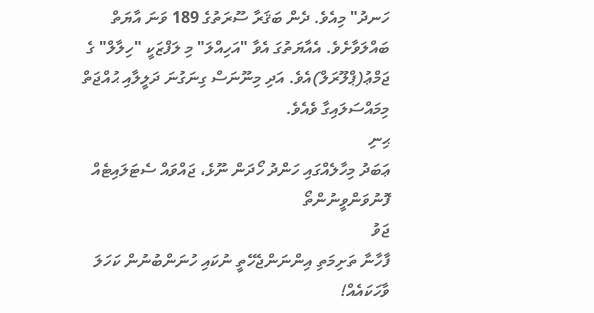ހަނދު" މިއެވެ. ދެން ބަޤަރާ ސޫރަތުގެ 189 ވަނަ އާޔަތް ބައްލަވާށެވެ. އެއާޔަތުގަ އެވާ "އަހިއްލަ" މި ލަފްޒަކީ "ހިލާލް" ގެ ޖަމްޢު(ޕްލޫރަލް)އެވެ. އަދި މިނޫނަސް ގިނަގުނަ ދަލީލާއި ޙުއްޖަތް މިމައްސަލައިގާ ވެއެވެ.
ޙިނި
ޢަބަދު މިހާލެއްގައި ހަންދު ހޯދަން ނޫޅެ، ޖައްވައް ސެޓަލައިޓެއް ފޮނުވަންވީނުންތޯ
ޖަވު
ފާހާނާ ތަށިމަތި އިންނަންޖެހޭތީ ނުކައި ހުނަންބުނުން ކަހަލަ ވާހަކައެއް!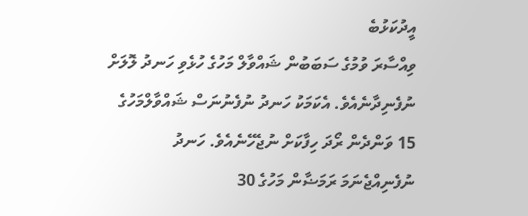އީދުކަޅުބެ
ވިއްސާރަ ވުމުގެ ސަބަބުން ޝައްވާލް މަހުގެ ހުޅެވި ހަނދު ލޮލަށް ނުފެނިދާނެއެވެ. އެކަމަކު ހަނދު ނުފެނުނަސް ޝައްވާލްމަހުގެ 15 ވަންދެން ރޯދަ ހިފާކަށް ނުޖެހޭނެއެވެ. ހަނދު ނުފެނިއްޖެނަމަ ރަމަޟާން މަހުގެ 30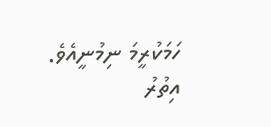ހަމަކުރީމަ ނިމުނީއެވެ.
އިތުރު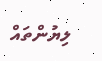ލިޔުންތައް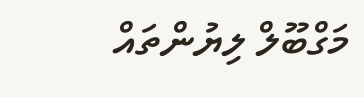މަގްބޫލް ލިޔުންތައް